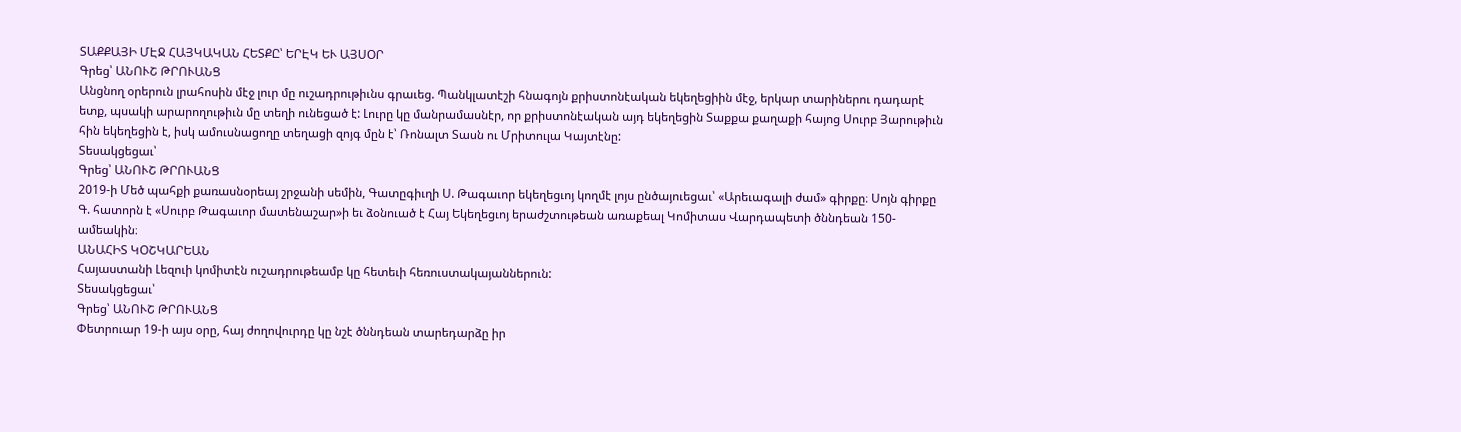ՏԱՔՔԱՅԻ ՄԷՋ ՀԱՅԿԱԿԱՆ ՀԵՏՔԸ՝ ԵՐԷԿ ԵՒ ԱՅՍՕՐ
Գրեց՝ ԱՆՈՒՇ ԹՐՈՒԱՆՑ
Անցնող օրերուն լրահոսին մէջ լուր մը ուշադրութիւնս գրաւեց. Պանկլատէշի հնագոյն քրիստոնէական եկեղեցիին մէջ, երկար տարիներու դադարէ ետք, պսակի արարողութիւն մը տեղի ունեցած է: Լուրը կը մանրամասնէր, որ քրիստոնէական այդ եկեղեցին Տաքքա քաղաքի հայոց Սուրբ Յարութիւն հին եկեղեցին է, իսկ ամուսնացողը տեղացի զոյգ մըն է՝ Ռոնալտ Տասն ու Մրիտուլա Կայտէնը:
Տեսակցեցաւ՝
Գրեց՝ ԱՆՈՒՇ ԹՐՈՒԱՆՑ
2019-ի Մեծ պահքի քառասնօրեայ շրջանի սեմին, Գատըգիւղի Ս. Թագաւոր եկեղեցւոյ կողմէ լոյս ընծայուեցաւ՝ «Արեւագալի ժամ» գիրքը։ Սոյն գիրքը Գ. հատորն է «Սուրբ Թագաւոր մատենաշար»ի եւ ձօնուած է Հայ Եկեղեցւոյ երաժշտութեան առաքեալ Կոմիտաս Վարդապետի ծննդեան 150-ամեակին։
ԱՆԱՀԻՏ ԿՕՇԿԱՐԵԱՆ
Հայաստանի Լեզուի կոմիտէն ուշադրութեամբ կը հետեւի հեռուստակայաններուն:
Տեսակցեցաւ՝
Գրեց՝ ԱՆՈՒՇ ԹՐՈՒԱՆՑ
Փետրուար 19-ի այս օրը, հայ ժողովուրդը կը նշէ ծննդեան տարեդարձը իր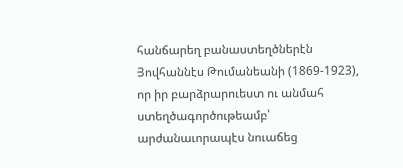հանճարեղ բանաստեղծներէն Յովհաննէս Թումանեանի (1869-1923), որ իր բարձրարուեստ ու անմահ ստեղծագործութեամբ՝ արժանաւորապէս նուաճեց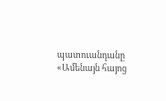պատուանդանը «Ամենայն հայոց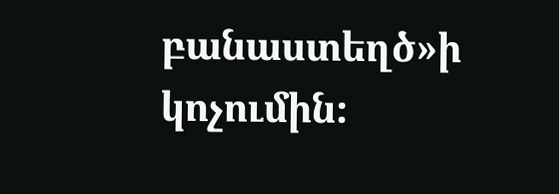բանաստեղծ»ի կոչումին։